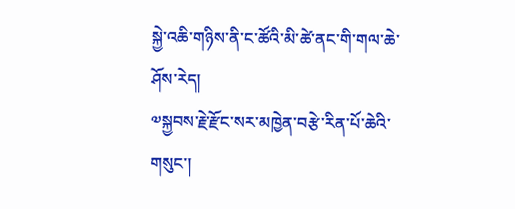སྐྱེ་འཆི་གཉིས་ནི་ང་ཚོའི་མི་ཚེ་ནང་གི་གལ་ཆེ་ཤོས་རེད།
༧སྐྱབས་རྗེ་རྫོང་སར་མཁྱེན་བརྩེ་རིན་པོ་ཆེའི་གསུང་།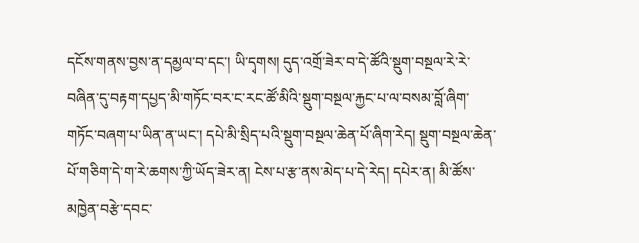དངོས་གནས་བྱས་ན་དམྱལ་བ་དང་། ཡི་དྭགས། དུད་འགྲོ་ཟེར་བ་དེ་ཚོའི་སྡུག་བསྔལ་རེ་རེ་བཞིན་དུ་བརྟག་དཔྱད་མི་གཏོང་བར་ང་རང་ཚོ་མིའི་སྡུག་བསྔལ་རྐྱང་པ་ལ་བསམ་བློ་ཞིག་གཏོང་བཞག་པ་ཡིན་ན་ཡང་། དཔེ་མི་སྲིད་པའི་སྡུག་བསྔལ་ཆེན་པོ་ཞིག་རེད། སྡུག་བསྔལ་ཆེན་པོ་གཅིག་དེ་ག་རེ་ཆགས་ཀྱི་ཡོད་ཟེར་ན། ངེས་པ་རྩ་ནས་མེད་པ་དེ་རེད། དཔེར་ན། མི་ཚོས་མཁྱེན་བརྩེ་དབང་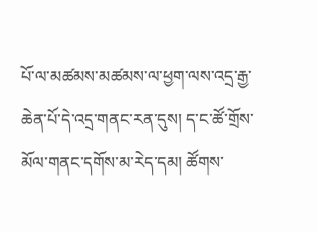པོ་ལ་མཚམས་མཚམས་ལ་ཕྱག་ལས་འདྲ་རྒྱ་ཆེན་པོ་དེ་འདྲ་གནང་རན་དུས། ད་ང་ཚོ་གྲོས་མོལ་གནང་དགོས་མ་རེད་དམ། ཚོགས་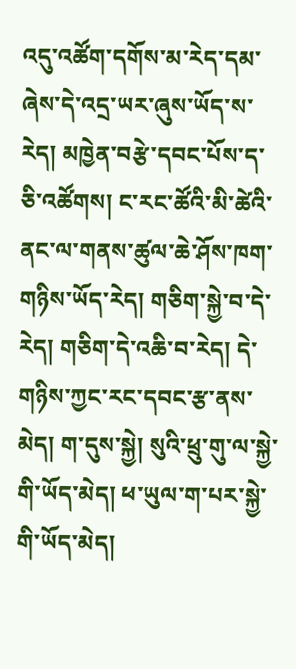འདུ་འཚོག་དགོས་མ་རེད་དམ་ཞེས་དེ་འདྲ་ཡར་ཞུས་ཡོད་ས་རེད། མཁྱེན་བརྩེ་དབང་པོས་ད་ཅི་འཚོགས། ང་རང་ཚོའི་མི་ཚེའི་ནང་ལ་གནས་ཚུལ་ཆེ་ཤོས་ཁག་གཉིས་ཡོད་རེད། གཅིག་སྐྱེ་བ་དེ་རེད། གཅིག་དེ་འཆི་བ་རེད། དེ་གཉིས་ཀྱང་རང་དབང་རྩ་ནས་མེད། ག་དུས་སྐྱེ། སུའི་ཕྲུ་གུ་ལ་སྐྱེ་གི་ཡོད་མེད། ཕ་ཡུལ་ག་པར་སྐྱེ་གི་ཡོད་མེད།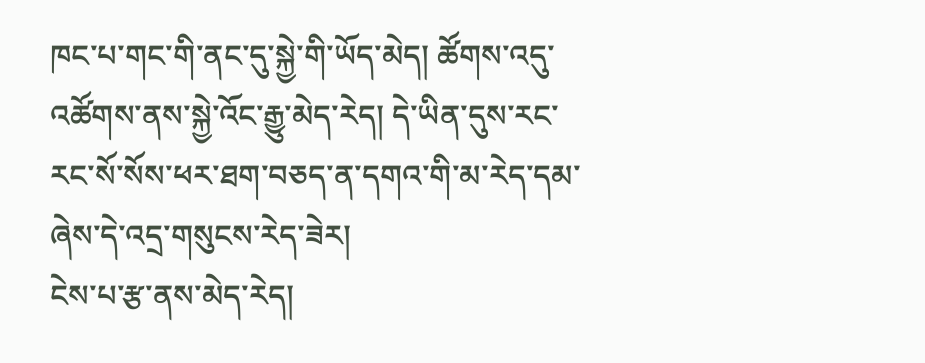ཁང་པ་གང་གི་ནང་དུ་སྐྱེ་གི་ཡོད་མེད། ཚོགས་འདུ་འཚོགས་ནས་སྐྱེ་འོང་རྒྱུ་མེད་རེད། དེ་ཡིན་དུས་རང་རང་སོ་སོས་ཕར་ཐག་བཅད་ན་དགའ་གི་མ་རེད་དམ་ཞེས་དེ་འདྲ་གསུངས་རེད་ཟེར།
ངེས་པ་རྩ་ནས་མེད་རེད།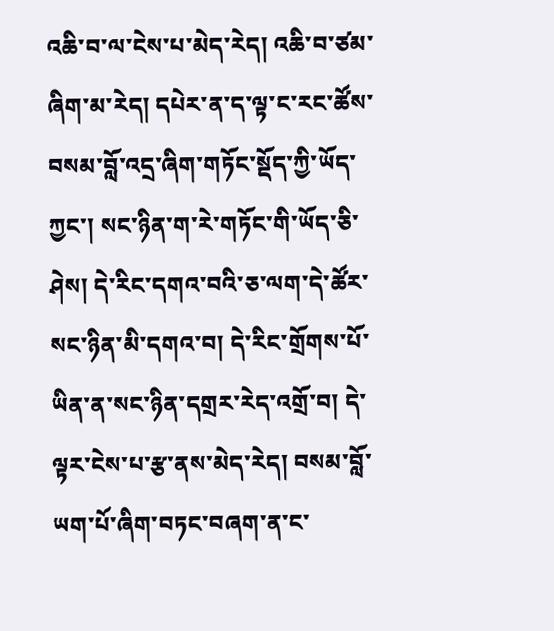འཆི་བ་ལ་ངེས་པ་མེད་རེད། འཆི་བ་ཙམ་ཞིག་མ་རེད། དཔེར་ན་ད་ལྟ་ང་རང་ཚོས་བསམ་བློ་འདྲ་ཞིག་གཏོང་སྡོད་ཀྱི་ཡོད་ཀྱང་། སང་ཉིན་ག་རེ་གཏོང་གི་ཡོད་ཅི་ཤེས། དེ་རིང་དགའ་བའི་ཅ་ལག་དེ་ཚོར་སང་ཉིན་མི་དགའ་བ། དེ་རིང་གྲོགས་པོ་ཡིན་ན་སང་ཉིན་དགྲར་རེད་འགྲོ་བ། དེ་ལྟར་ངེས་པ་རྩ་ནས་མེད་རེད། བསམ་བློ་ཡག་པོ་ཞིག་བཏང་བཞག་ན་ང་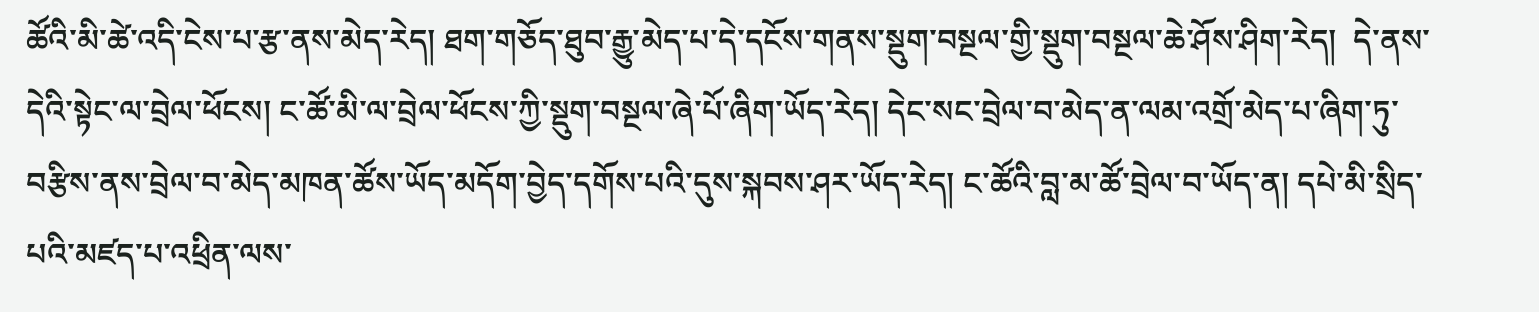ཚོའི་མི་ཚེ་འདི་ངེས་པ་རྩ་ནས་མེད་རེད། ཐག་གཅོད་ཐུབ་རྒྱུ་མེད་པ་དེ་དངོས་གནས་སྡུག་བསྔལ་གྱི་སྡུག་བསྔལ་ཆེ་ཤོས་ཤིག་རེད།  དེ་ནས་དེའི་སྟེང་ལ་བྲེལ་ཕོངས། ང་ཚོ་མི་ལ་བྲེལ་ཕོངས་ཀྱི་སྡུག་བསྔལ་ཞེ་པོ་ཞིག་ཡོད་རེད། དེང་སང་བྲེལ་བ་མེད་ན་ལམ་འགྲོ་མེད་པ་ཞིག་ཏུ་བརྩིས་ནས་བྲེལ་བ་མེད་མཁན་ཚོས་ཡོད་མདོག་བྱེད་དགོས་པའི་དུས་སྐབས་ཤར་ཡོད་རེད། ང་ཚོའི་བླ་མ་ཚོ་བྲེལ་བ་ཡོད་ན། དཔེ་མི་སྲིད་པའི་མཛད་པ་འཕྲིན་ལས་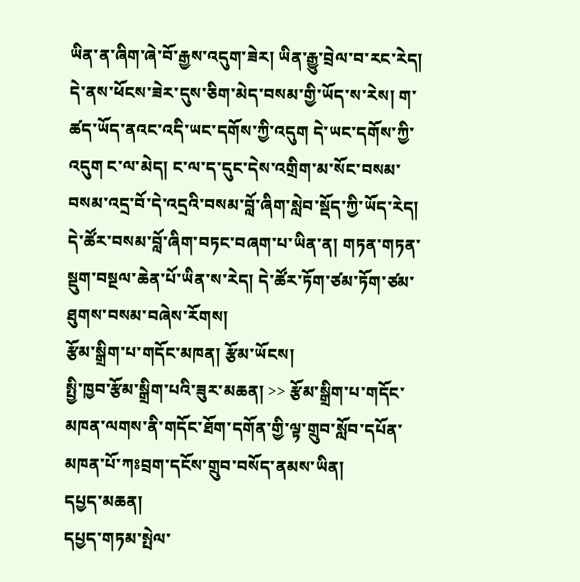ཡིན་ན་ཞིག་ཞེ་བོ་རྒྱས་འདུག་ཟེར། ཡིན་རྒྱུ་བྲེལ་བ་རང་རེད། དེ་ནས་ཕོངས་ཟེར་དུས་ཅིག་མེད་བསམ་གྱི་ཡོད་ས་རེས། ག་ཚད་ཡོད་ནའང་འདི་ཡང་དགོས་ཀྱི་འདུག དེ་ཡང་དགོས་ཀྱི་འདུག ང་ལ་མེད། ང་ལ་ད་དུང་དེས་འགྲིག་མ་སོང་བསམ་བསམ་འདྲ་བོ་དེ་འདྲའི་བསམ་བློ་ཞིག་སླེབ་སྡོད་ཀྱི་ཡོད་རེད། དེ་ཚོར་བསམ་བློ་ཞིག་བཏང་བཞག་པ་ཡིན་ན། གཏན་གཏན་སྡུག་བསྔལ་ཆེན་པོ་ཡིན་ས་རེད། དེ་ཚོར་ཏོག་ཙམ་ཏོག་ཙམ་ཐུགས་བསམ་བཞེས་རོགས།
རྩོམ་སྒྲིག་པ་གདོང་མཁན། རྩོམ་ཡོངས།
སྤྱི་ཁྱབ་རྩོམ་སྒྲིག་པའི་ཟུར་མཆན། >> རྩོམ་སྒྲིག་པ་གདོང་མཁན་ལགས་ནི་གདོང་ཐོག་དགོན་གྱི་ལྟ་གྲུབ་སློབ་དཔོན་མཁན་པོ་ཀཿབྲག་དངོས་གྲུབ་བསོད་ནམས་ཡིན།
དཔྱད་མཆན།
དཔྱད་གཏམ་སྤེལ་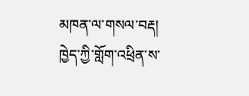མཁན་ལ་གསལ་བརྡ།
ཁྱེད་ཀྱི་གློག་འཕྲིན་ས་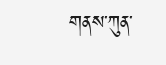གནས་ཀུན་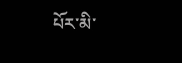པོར་མི་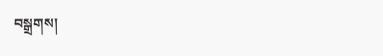བསྒྲགས།